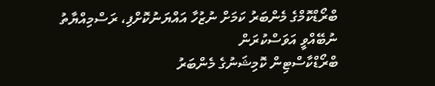ބްރޯޑްކޮމްގެ މެންބަރު ކަމަށް ނުޒުހާ އައްޔަނުކޮށްފި، ރަސްމިއްޔާތު ނުބޭއްވީ އަވަސްކުރަން
ބްރޯޑްކާސްޓިން ކޮމިޝަނުގެ މެންބަރު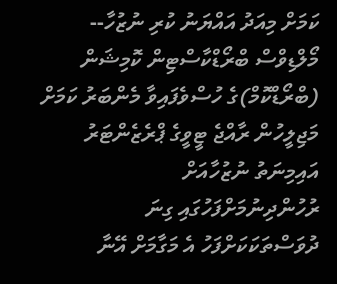ކަމަށް މިއަދު އައްޔަނު ކުރި ނުޒުހާ--
މޯލްޑިވްސް ބްރޯޑްކާސްޓިން ކޮމިޝަން (ބްރޯޑްކޮމް)ގެ ހުސްވެފައިވާ މެންބަރު ކަމަށް މަޖިލީހުން ރާއްޖެ ޓީވީގެ ޕްރެޒެންޓަރު އައިމިނަތު ނުޒުހާއަށް ރުހުންދިނުމަށްފަހުގައި ގިނަ ދުވަސްތަކަކަށްފަހު އެ މަގާމަށް އޭނާ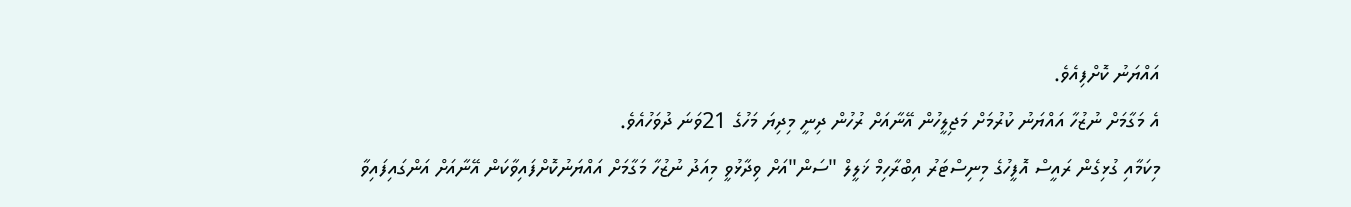އައްޔަނު ކޮށްފިއެވެ.
އެ މަގާމަށް ނުޒުހާ އައްޔަނު ކުރުމަށް މަޖިލީހުން އޭނާއަށް ރުހުން ދިނީ މިދިޔަ މަހުގެ 21ވަނަ ދުވަހުއެވެ.
މިކަމާއި ގުޅިގެން ރައީސް އޮފީހުގެ މިނިސްޓަރު އިބްރާހިމް ޚަލީލް "ސަން"އަށް ވިދާޅުވީ މިއަދު ނުޒުހާ މަގާމަށް އައްޔަނުކޮށްފައިވާކަން އޭނާއަށް އަންގައިފައިވާ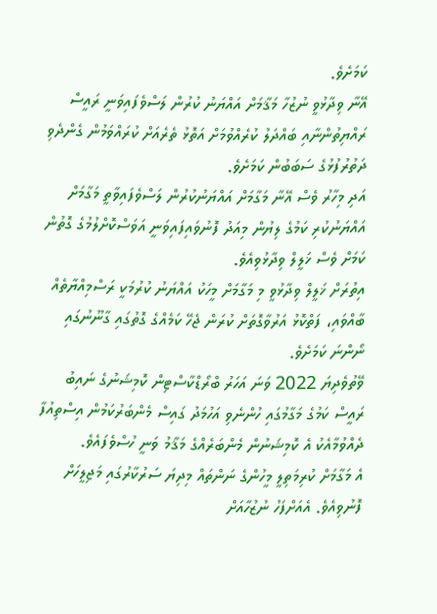ކަމަށެވެ.
އޭނާ ވިދާޅުވީ ނުޒުހާ މަޤާމަށް އައްޔަނު ކުރުން ލަސްވެފައިވަނީ ރައީސް ރައްޔިތުންނާއި ބައްދަލު ކުރެއްވުމަށް އަތޮޅު ތެރެއަށް ކުރައްވަމުން ގެންދެވި ދަތުރުފުޅުގެ ސަބަބުން ކަމަށެވެ.
އަދި މިހާރު ވެސް އޭނާ މަގާމަށް އައްޔަނުކުރުން ލަސްވެފައިވާތީ މަގާމަށް އައްޔަނުކުރި ކަމުގެ ލިޔުން މިއަދު ފޮނުވައިފައިވަނީ އަވަސްކޮށްލުމުގެ ގޮތުން ކަމަށް ވެސް ޚަލީލް ވިދާޅުވިއެވެ.
އިތުރަށް ޚަލީލް ވިދާޅުވީ މި މަގާމަށް މީހަކު އައްޔަނު ކުރުމަކީ ރަސްމިއްޔާތެއް ބާއްވައި، ފަތްކޮޅު އަރުވާގޮތަށް ކުރަން ޖެހޭ ކަމެއްގެ ގޮތުގައި ގާނޫނުގައި ނޯންނަ ކަމަށެވެ.
ވޭތުވެދިޔަ 2022 ވަނަ އަހަރު ބްރޯޑްކާސްޓިން ކޮމިޝަނުގެ ނައިބު ރައީސް ކަމުގެ މަގާމުގައި ހުންނެވި އަހުމަދު ގައިސް މެންބަރުކަމުން އިސްތިއުފާ ދެއްވުމާއެކު އެ ކޮމިޝަނުން މެންބަރެއްގެ މަޤާމު ވަނީ ހުސްވެފައެވެ.
އެ މަގާމަށް ކުރިމަތިލީ މީހުންގެ ނަންތައް މިދިޔަ ސަރުކާރުގައި މަޖިލީހަށް ފޮނުވިއެވެ. އެއަށްފަހު ނުޒުހާއަށް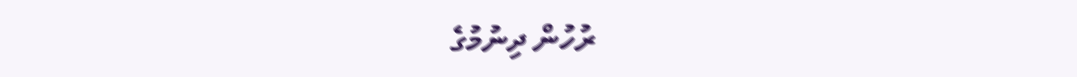ރުހުން ދިނުމުގެ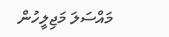މައްސަލަ މަޖިލީހުން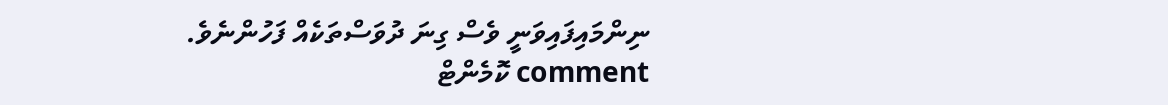ނިންމައިފައިވަނީ ވެސް ގިނަ ދުވަސްތަކެއް ފަހުންނެވެ.
comment ކޮމެންޓް